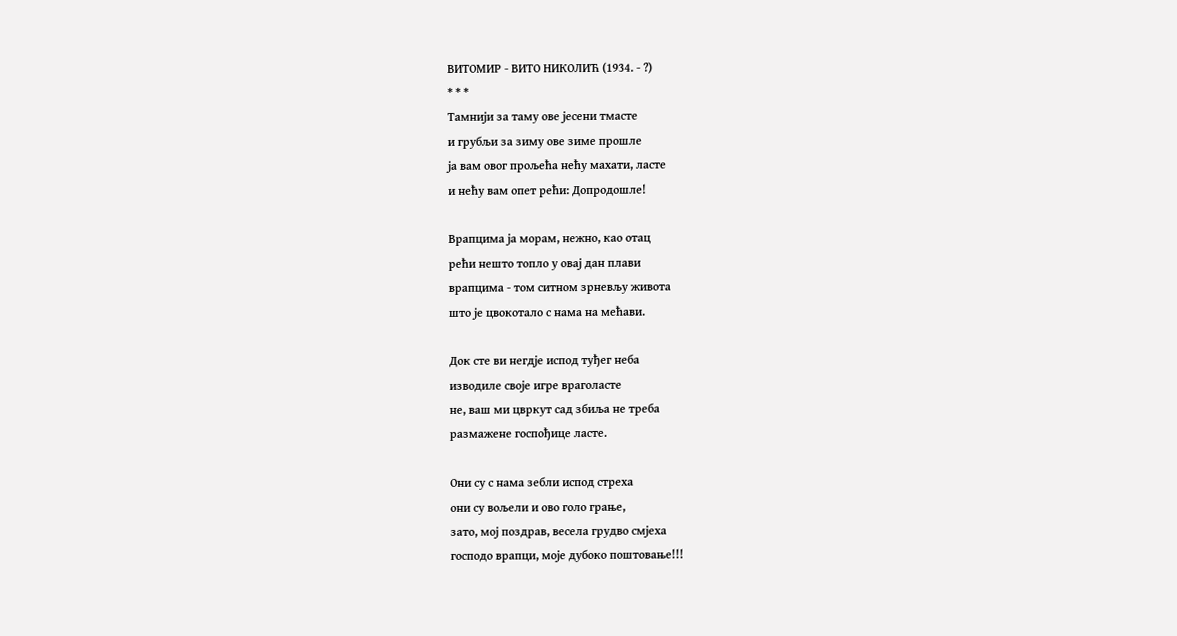ВИТОМИР - ВИТО НИКОЛИЋ (1934. - ?)
* * *
Тамнији за таму ове јесени тмасте
и грубљи за зиму ове зиме прошле
ја вам овог прољећа нећу махати, ласте
и нећу вам опет рећи: Допродошле!

Врапцима ја морам, нежно, као отац
рећи нешто топло у овај дан плави
врапцима - том ситном зрневљу живота
што је цвокотало с нама на мећави.

Док сте ви негдје испод туђег неба
изводиле своје игре враголасте
не, ваш ми цвркут сад збиља не треба
размажене госпођице ласте.

Они су с нама зебли испод стреха
они су вољели и ово голо грање,
зато, мој поздрав, весела грудво смјеха
господо врапци, моје дубоко поштовање!!!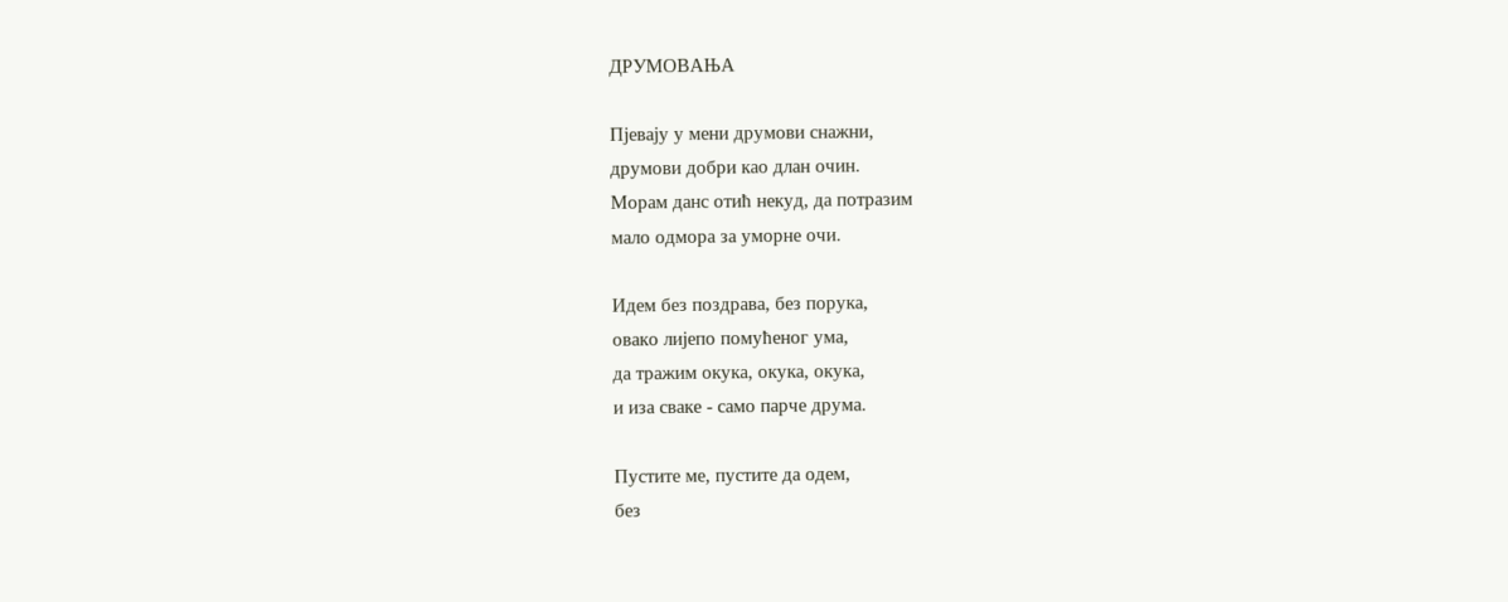ДРУМОВАЊА

Пјевају у мени друмови снажни,
друмови добри као длан очин.
Морам данс отић некуд, да потразим
мало одмора за уморне очи.

Идем без поздрава, без порука,
овако лијепо помућеног ума,
да тражим окука, окука, окука,
и иза сваке - само парче друма.

Пустите ме, пустите да одем,
без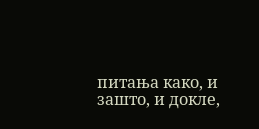питања како, и зашто, и докле,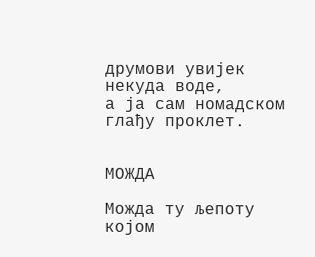друмови увијек некуда воде,
а ја сам номадском глађу проклет.


МОЖДА

Можда ту љепоту
којом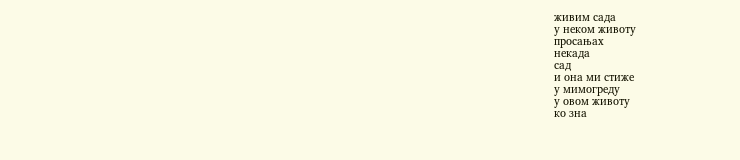живим сада
у неком животу
просањах
некада
сад
и она ми стиже
у мимогреду
у овом животу
ко зна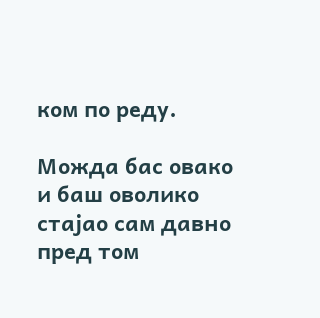ком по реду.

Можда бас овако
и баш оволико
стајао сам давно
пред том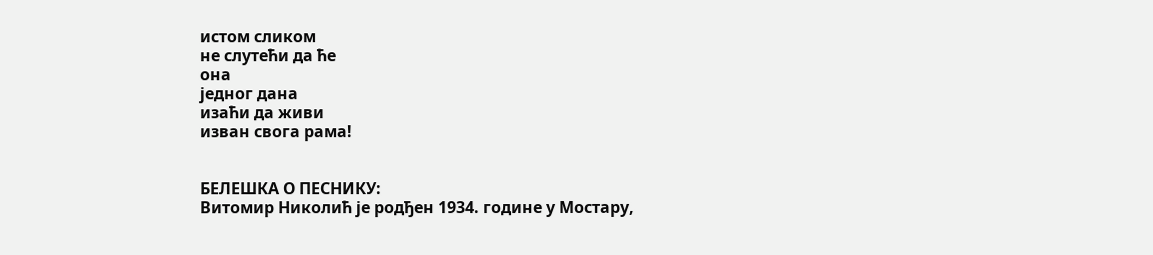истом сликом
не слутећи да ће
она
једног дана
изаћи да живи
изван свога рама!


БЕЛЕШКА О ПЕСНИКУ:
Витомир Николић је родђен 1934. године у Мостару,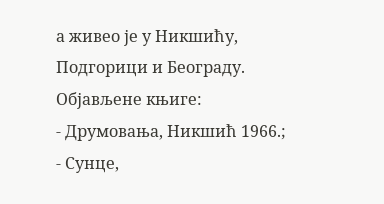а живео је у Никшићу, Подгорици и Београду.
Објављене књиге:
- Друмовања, Никшић 1966.;
- Сунце,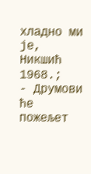хладно ми је, Никшић 1968.;
- Друмови ће пожељет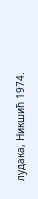лудака, Никшић 1974.